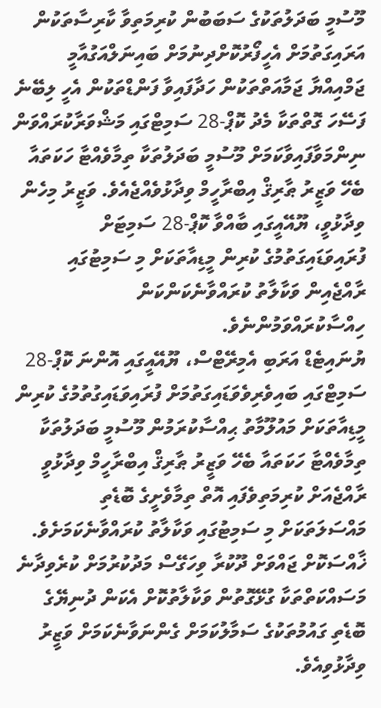މޫސުމީ ބަދަލުތަކުގެ ސަބަބުން ކުރިމަތިވާ ކާރިސާތަކުން އަރައިގަތުމަށް އެހީފޯރުކޮށްދިނުމަށް ބައިނަލްއަގުއާމީ ޖަމްއިއްޔާ ޖަމާއަތްތަކުން ހަދާފައިވާ ފަންޑްތަކުން އެހީ ލިބޭނެ ފަސޭހަ ގޮތްތަކާ މެދު ކޮޕް-28 ސަމިޓްގައި މަޝްވަރާކުރައްވަން ނިންމަވާފައިވާކަމަށް މޫސުމީ ބަދަލުތަކާ ތިމާވެއްޓާ ހަކަތައާ ބެހޭ ވަޒީރު ޠާރިޤް އިބްރާހީމް ވިދާޅުވެއްޖެއެވެ. ވަޒީރު މިހެން ވިދާޅުވީ، ޔޫއޭއީގައި ބާއްވާ ކޮޕް-28 ސަމިޓަށް ފުރައިވަޑައިގަތުމުގެ ކުރިން މީޑިއާތަކަށް މި ސަމިޓުގައި ރާއްޖެއިން ވަކާލާތު ކުރައްވާނެކަންކަން ހިއްސާކުރައްވަމުންނެވެ.
ޔުނައިޓެޑް އަރަބި އެމިރޭޓްސް، ޔޫއޭއީގައި އޮންނަ ކޮޕް-28 ސަމިޓްގައި ބައިވެރިވެވަޑައިގަތުމަށް ފުރައިވަޑައިގުތުމުގެ ކުރިން މީޑިއާތަކަށް މައުލޫމާތު ޙިއްސާކުރަމުން މޫސުމީ ބަދަލުތަކާ ތިމާވެއްޓާ ހަކަތައާ ބެހޭ ވަޒީރު ޠާރިޤް އިބްރާހީމް ވިދާޅުވީ ރާއްޖެއަށް ކުރިމަތިވެފައި އޮތް ތިމާވެށީގެ ބޮޑެތި މައްސަލަތަކަށް މި ސަމިޓުގައި ވަކާލާތު ކުރައްވާނެކަމަށެވެ. ޚާއްސަކޮށް ޖައްވަށް ދޫކުރާ ވިހަގޭސް މަދުކުރުމަށް ކުރެވިދާނެ މަސައްކަތްތަކާ ގުޅޭގޮތުން ވަކާލާތުކޮށް އެކަން ދުނިޔޭގެ ބޮޑެތި ގައުމުތަކުގެ ސަމާލުކަމަށް ގެންނަވާނެކަމަށް ވަޒީރު ވިދާޅުވިއެވެ.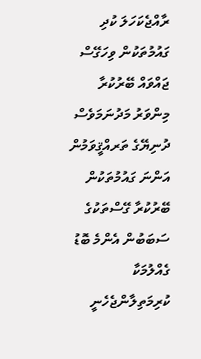ރާއްޖެކަހަލަ ކުދި ގައުމުތަކުން ވިހަގޭސް ޖައްވައް ބޭރުކުރާ މިންވަރު މަދުނަމަވެސް ދުނިޔޭގެ ތަރއްޤީވަމުން އަންނަ ގައުމުތަކުން ބޭރުކުރާ ގޭސްތަކުގެ ސަބަބުން އެންމެ ބޮޑު ގެއްލުމަކާ ކުރިމަތިލާންޖެހެނީ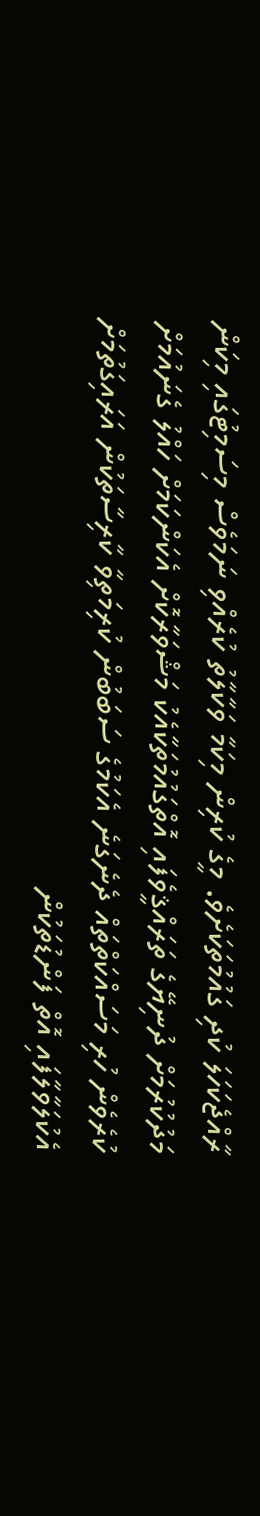ރާއްޖެކަހަލަ ކުދި ގައުމުތަކަށެވެ. މީގެ ކުރިން މިކަމާ ވަކާލާތު ކުރެއްވި ނަމަވެސް މިސަމިޓުގައި މިކަން މަދުކުރުމަށް ދުނިޔޭގެ ތަރައްޤީވެފައި އޮތްގައުމުތަކާއެކު މަޝްވަރާކޮށް އެކަންކަމަށް ހައްލު ގެނައުމަށް ކުރެވެން ހުރި މަސައްކަތްތައް ދެނެގަނެ އެކަމުގެ ސަބަބުން ކުރިމަތިވާ ކާރިސާތަކުން އަރައިގަތުމަށް އެކުލަވާލާފައި އޮތް ފަންޑުތަކުން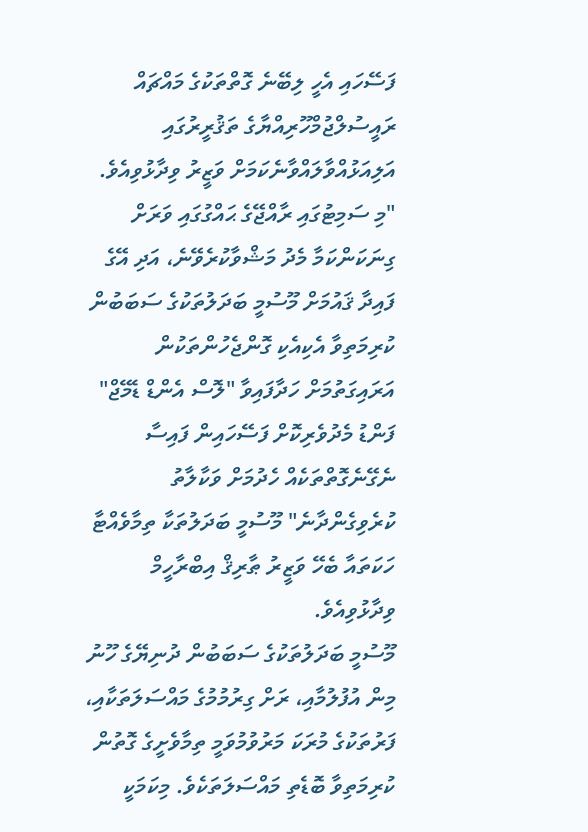ފަސޭހައި އެހީ ލިބޭނެ ގޮތްތަކުގެ މައްޗައް ރައީސުލްޖުމްހޫރިއްޔާގެ ތަޤުރީރުގައި އަލިއަޅުއްވާލައްވާނެކަމަށް ވަޒީރު ވިދާޅުވިއެވެ.
"މި ސަމިޓުގައި ރާއްޖޭގެ ޙައްގުގައި ވަރަށް ގިނަކަންކަމާ މެދު މަޝްވާކުރެވޭނެ، އަދި އޭގެ ފައިދާ ޤައުމަށް މޫސުމީ ބަދަލުތަކުގެ ސަބަބުން ކުރިމަތިވާ އެކިއެކި ގޮންޖެހުންތަކުން އަރައިގަތުމަށް ހަދާފައިވާ "ލޮސް އެންޑް ޑެމޭޖް" ފަންޑު މެދުވެރިކޮށް ފަސޭހައިން ފައިސާ ނެގޭނެގޮތްތަކެއް ހެދުމަށް ވަކާލާތު ކުރެވިގެންދާނެ" މޫސުމީ ބަދަލުތަކާ ތިމާވެއްޓާ ހަކަތައާ ބެހޭ ވަޒީރު ޠާރިޤް އިބްރާހީމް ވިދާޅުވިއެވެ.
މޫސުމީ ބަދަލުތަކުގެ ސަބަބުން ދުނިޔޭގެ ހޫނު މިން އުފުލުމާއި، ރަށް ގިރުމުމުގެ މައްސަލަތަކާއި، ފަރުތަކުގެ މުރަކަ މަރުވުމުވަމީ ތިމާވެށީގެ ގޮތުން ކުރިމަތިވާ ބޮޑެތި މައްސަލަތަކެވެ. މިކަމަކީ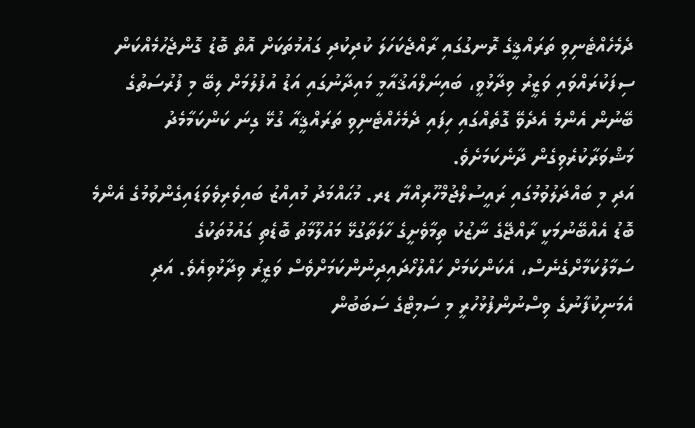ދެމެހެއްޓެނިވި ތަރައްޤީގެ ރޮނގުގައި ރާއްޖެކަހަލަ ކުދިކުދި ގައުމުތަކަށް އޮތް ބޮޑު ގޮންޖެހުމެއްކަން ސިފަކުރައްވައި ވަޒީރު ވިދާޅުވީ، ބައިނަލްއަޤުއާމީ މައިދާނުގައި އަޑު އުފުލުމަށް ލިބޭ މި ފުރުސަތުގެ ބޭނުން އެންމެ އެދެވޭ ގޮތެއްގައި ހިފައި ދެމެހެއްޓެނިވި ތަރައްޤީއާ ގުޅޭ ގިނަ ކަންކަމާމެދު މަޝްވަރާކުރެވިގެން ދާނެކަމަށެވެ.
އަދި މި ބައްދަލުވުމުގައި ރައީސުލްޖުމްހޫރިއްޔާ ޑރ. މުޙައްމަދު މުއިއްޒު ބައިވެރިވެވަޑައިގެންވުމުގެ އެންމެ ބޮޑު އެއްބޭނުމަކީ ރާއްޖޭގެ ނާޒުކު ތިމާވެށީގެ ހާލަތާގުޅޭ މައުލޫމާތު ބޮޑެތި ގައުމުތަކުގެ ސަމާލުކަމާށްގެނެސް، އެކަންކަމަށް ހައްލުހޯދައިދިނުންކަމަށްވެސް ވަޒީރު ވިދާޅުވިއެވެ. އަދި އެމަނިކުފާނުގެ ވިސްނުންފުޅުހުރީ މި ސަމިޓްގެ ސަބަބުން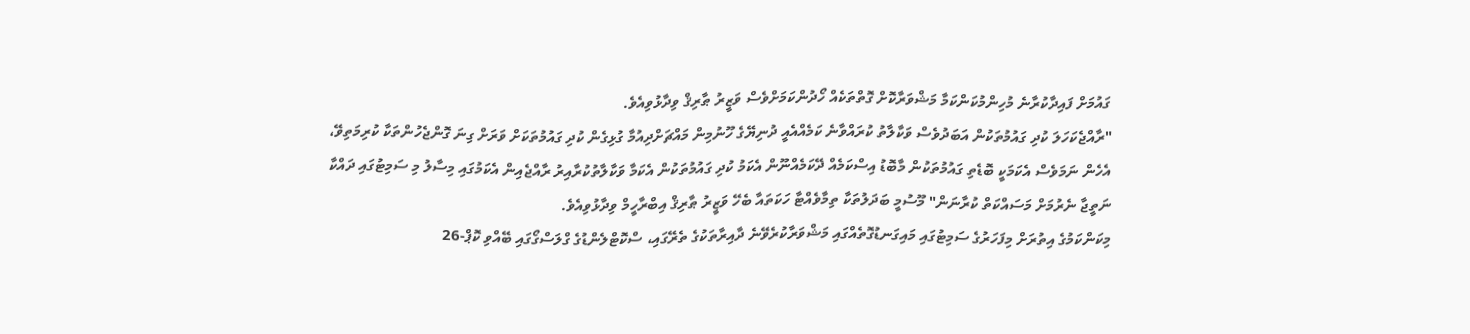ގައުމަށް ފައިދާކުރާނެ މުހިންމުކަންކަމާ މަޝްވަރާކޮށް ގޮތްތަކެއް ހޯދުންކަމަށްވެސް ވަޒީރު ޠާރިޤް ވިދާޅުވިއެވެ.
"ރާއްޖެކަހަލަ ކުދި ގައުމުތަކުން އަބަދުވެސް ވަކާލާތު ކުރައްވާނެ ކަމެއްއެއީ ދުނިޔޭގެ ހޫނުމިން މައްޗަށްދިއުމާ ގުޅިގެން ކުދި ގައުމުތަކަށް ވަރަށް ގިނަ ގޮންޖެހުންތަކާ ކުރިމަތިވޭ، އެހެން ނަމަވެސް އެކަމަކީ ބޮޑެތި ގައުމުތަކުން މާބޮޑު އިސްކަމެއް ދޭކަމެއްނޫން އެކަމު ކުދި ގައުމުތަކުން އެކަމާ ވަކާލާތުކުރާއިރު ރާއްޖެއިން އެކަމުގައި މިސާލު މި ސަމިޓުގައި ދައްކާ ނަތީޖާ ނެރުމަށް މަސައްކަތް ކުރާނަން" މޫސުމީ ބަދަލުތަކާ ތިމާވެއްޓާ ހަކަތައާ ބެހޭ ވަޒީރު ޠާރިޤް އިބްރާހީމް ވިދާޅުވިއެވެ.
މިކަންކަމުގެ އިތުރަށް މިފަހަރުގެ ސަމިޓުގައި މައިގަނޑުގޮތެއްގައި މަޝްވަރާކުރެވޭނެ ދާއިރާތަކުގެ ތެރޭގައި، ސްކޮޓްލެންޑުގެ ގްލަސްގޯގައި ބޭއްވި ކޮޕް-26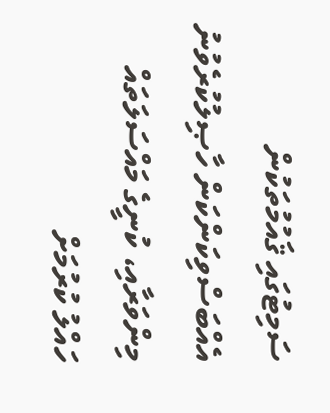ސަމިޓުގައި ޤައުމުތަކުން އެއްބަސްވިކަންކަން ހާޞިލުކުރެވުނު މިންވަރާއި، ކުނީގެ މައްސަލަތައް ހައްލު ކުރުމަށް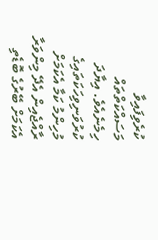ކުރެވިފައިވާ މަސައްކަތްތައް ހިމެނެއެވެ. އިޔާދަ ކުރުވަނިވިހަކަތައިގެ މުހިންމު ކަމާ އެކަމަށް ރާއްޖެއިން އެދޭ މިންވަރާ އެކަމަށް ބޭރުގެ ބޮޑެތި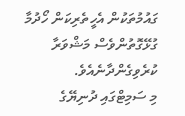ގައުމުތަކުން އެހީތެރިކަން ހޯދުމާ ގުޅޭގޮތުންވެސް މަޝްވަރާ ކުރެވިގެންދާނެއެވެ.
މި ސަމިޓްގައި ދުނިޔޭގެ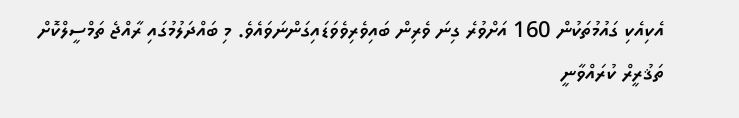އެކިއެކި ގައުމުތަކުން 160 އަށްވުރެ ގިނަ ވެރިން ބައިވެރިވެވަޑައިގަންނަވައެވެ. މި ބައްދަލުމުގައި ރާއްޖެ ތަމްސީލްކޮށް ތަޤުރީރް ކުރައްވާނީ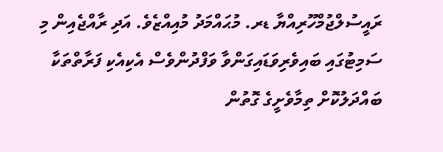ރައީސުލްޖުމްހޫރިއްޔާ ޑރ. މުޙައްމަދު މުއިއްޒެވެ. އަދި ރާއްޖެއިން މި ސަމިޓުގައި ބައިވެރިވަޑައިގަންވާ ވަފްދުންވެސް އެކިއެކި ފަރާތްތަކާ ބައްދަލުކޮށް ތިމާވެށީގެ ގޮތުން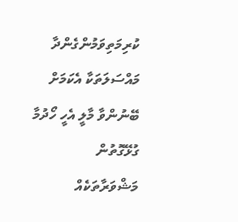ކުރިމަތިވަމުންގެންދާ މައްސަލަތަކާ އެކަމަށް ބޭނުންވާ މާލީ އެހީ ހޯދުމާ ގުޅޭގޮތުން މަޝްވަރާތަކެއް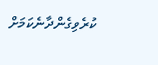ކުރެވިގެންދާނެކަމަށް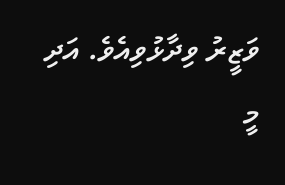ވަޒީރު ވިދާޅުވިއެވެ. އަދި މީ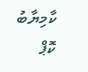ކާމިޔާބު ކޮޕް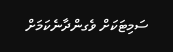ސަމިޓަކަށް ވެގންދާނެކަމަށް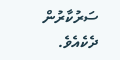ސަރުކާރުން ދެކެއެވެ.